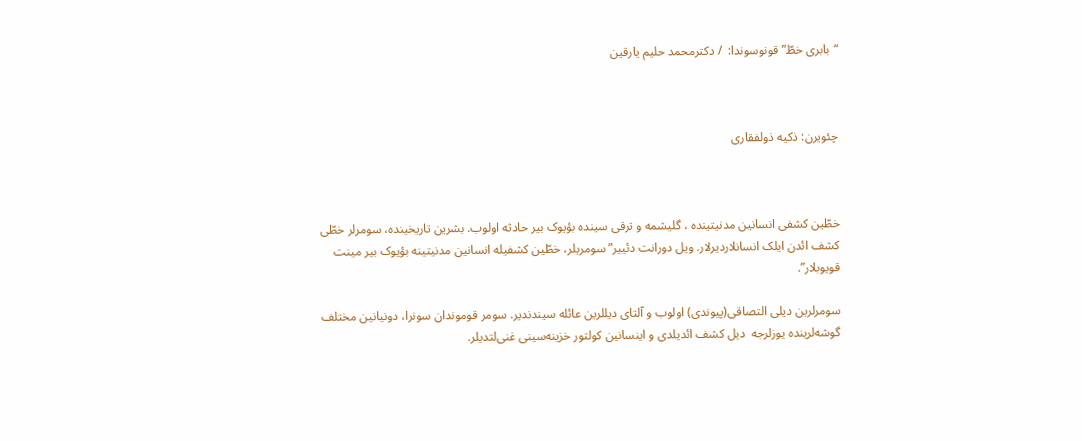“بابری خطّ” قونوسوندا:  / دکترمحمد حلیم یارقین



چئویرن: ذکیه ذولفقاری



خطّین کشفی انسانین مدنیتینده ، گلیشمه و ترقی سینده بؤیوک بیر حادثه اولوب. بشرین تاریخینده، سومرلر خطّی کشف ائدن ایلک انسانلاردیرلار. ویل دورانت دئییر” سومریلر، خطّین کشفیله انسانین مدنیتینه بؤیوک بیر مینت قویوبلار”.

سومرلرین دیلی التصاقی(پیوندی) اولوب و آلتای دیللرین عائله سیندندیر. سومر قوموندان سونرا، دونیانین مختلف گوشه‌لرینده یوزلرجه  دیل کشف ائدیلدی و اینسانین کولتور خزینه‌سینی غنی‌لتدیلر.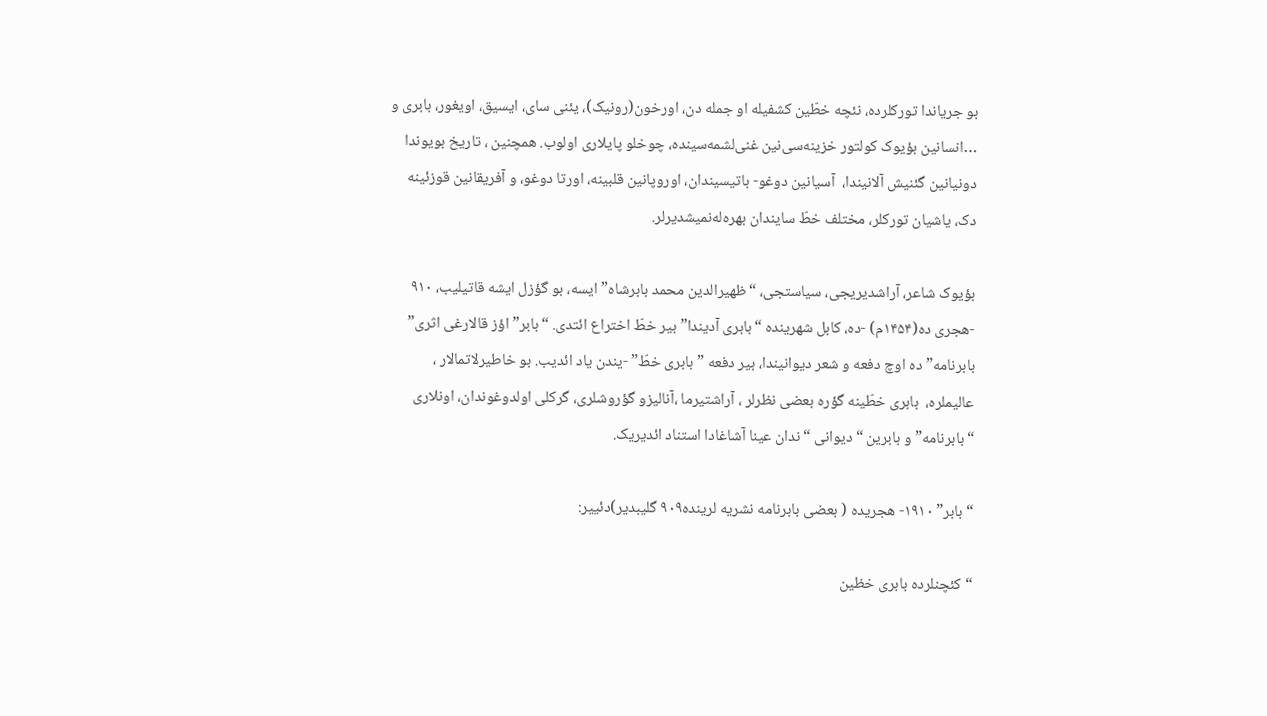بو جریاندا تورکلرده، نئچه خطّین کشفیله او جمله دن، اورخون(رونیک)، یئنی سای، ایسیق، اویغور، بابری و …انسانین بؤیوک کولتور خزینه‌سی‌نین غنی‌لشمه‌سینده، چوخلو پایلاری اولوب. همچنین ، تاریخ بویوندا دونیانین گئنیش آلانیندا،  آسیانین دوغو- باتیسیندان، اوروپانین قلبینه، اورتا دوغو، و آفریقانین قوزئینه دک، یاشیان تورکلر، مختلف خطّ سایندان بهره‌له‌نمیشدیرلر.

بؤیوک شاعر، آراشدیریجی، سیاستجی، “ظهیرالدین محمد بابرشاه” ایسه، بو گؤزل ایشه قاتیلیب، ۹۱۰ -هجری ده(۱۴۵۴م) -ده، کابل شهرینده “بابری آدیندا” بیر خطّ اختراع ائتدی. “بابر” اؤز قالارغی اثری” بابرنامه” ده اوچ دفعه و شعر دیوانیندا، بیر دفعه ” بابری خطّ” -یندن یاد ائدیب. بو خاطیرلاتمالار ، عالیملره،  بابری خطّینه گؤره بعضی نظرلر ، آراشتیرما ،آنالیزو گؤروشلری، گرکلی اولدوغوندان، اونلاری “بابرنامه” و بابرین “دیوانی “ندان عینا آشاغادا استناد ائدیریک.

“بابر” ۱۹۱۰- هجریده ( بعضی بابرنامه نشریه لرینده۹۰۹ گلیبدیر)دئییر:

“کئچنلرده بابری خظین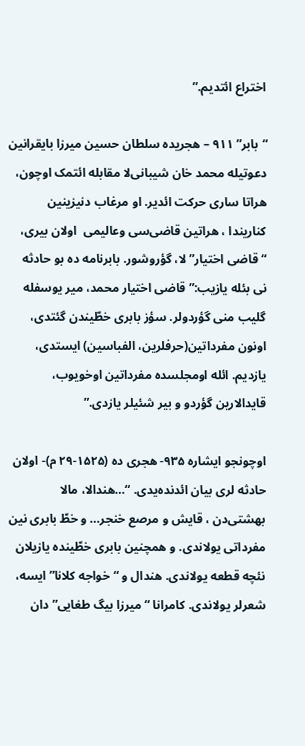اختراع ائتدیم.”

“بابر” ۹۱۱ – هجریده سلطان حسین میرزا بایقرانین دعوتیله محمد خان شیبانی‌لا مقابله ائتمک اوچون، هراتا ساری حرکت ائدیر. او مرغاب دنیزینین کناریندا ، هراتین قاضی‌سی وعالیمی  اولان بیری، “قاضی اختیار” لا، گؤروشور. بابرنامه ده بو حادثه نی بئله یازیب:”قاضی اختیار محمد، میر یوسفله گلیب منی گؤردولر. سؤز بابری خطّیندن گئتدی، اونون مفرداتین(حرفلرین، الفباسین) ایستدی، یازدیم. ائله اومجلسده مفرداتین اوخویوب، قایدالارین گؤردو و بیر شئیلر یازدی.”

اوچونجو ایشاره ۹۳۵- هجری ده (۱۵۲۵-۲۹ م)- اولان حادثه لری بیان ائدنده‌یدی. “…هندالا، مالا بهشتی‌دن ، قایش و مرصع خنجر… و خطّ بابری نین مفرداتی یولاندی. و همچنین بابری خطّینده یازیلان نئچه قطعه یولاندی. هندال و “خواجه کلانا” ایسه، شعرلر یولاندی. کامرانا “میرزا بیگ طغایی” دان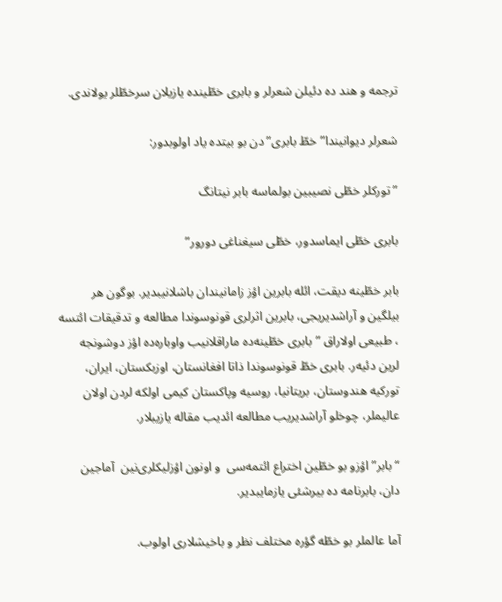ترجمه و هند ده دئیلن شعرلر و بابری خطّینده یازیلان سرخطّلر یولاندی.

شعرلر دیوانیندا” خطّ بابری”دن بو بیتده یاد اولوبدور:

” تورکلر خطّی نصیبین بولماسه بابر نیتانگ

بابری خطّی ایماسدور، خطّی سیغناغی دورور”

بابر خطّینه دیقت، ائله بابرین اؤز زامانیندان باشلانیبدیر. بوگون هر بیلگین و آراشدیریجی، بابرین اثرلری قونوسوندا مطالعه و تدقیقات ائتسه ، طبیعی اولاراق ” بابری خطّینه‌ده ماراقلانیب واوباره‌ده اؤز دوشونجه لرین دئیه‌ر. بابری خطّ قونوسوندا ذاتا افغانستان، اوزبکستان، ایران، تورکیه هندوستان، بریتانیا، روسیه وپاکستان کیمی اولکه لردن اولان عالیملر، چوخلو آراشدیریب مطالعه ائدیب مقاله یازیبلار.

“بابر” اؤزو بو خطّین اختراع ائتمه‌سی  و اونون اؤزلیکلری‌نین  آماجین دان، بابرنامه ده بیرشئی یازمایبدیر.

آما عالملر بو خطّه گؤره مختلف نظر و باخیشلاری اولوب.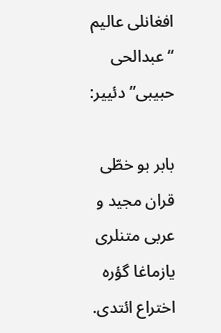افغانلی عالیم “عبدالحی حبیبی” دئییر:

بابر بو خطّی قران مجید و عربی متنلری یازماغا گؤره اختراع ائتدی.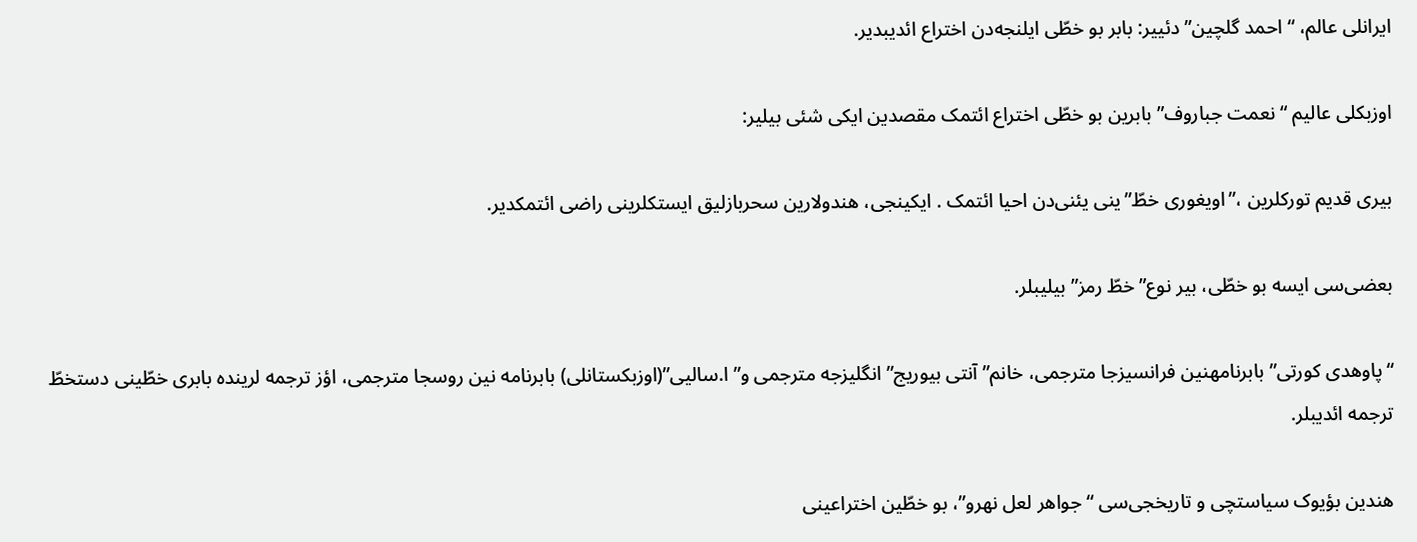ایرانلی عالم، “احمد گلچین” دئییر: بابر بو خطّی ایلنجه‌دن اختراع ائدیبدیر.

اوزبکلی عالیم “نعمت جباروف” بابرین بو خطّی اختراع ائتمک مقصدین ایکی شئی بیلیر:

بیری قدیم تورکلرین ،”اویغوری خطّ”ینی یئنی‌دن احیا ائتمک . ایکینجی، هندولارین سحربازلیق ایستکلرینی راضی ائتمکدیر.

بعضی‌سی ایسه بو خطّی، بیر نوع” خطّ رمز” بیلیبلر.

“پاوهدی کورتی” بابرنامهنین فرانسیزجا مترجمی، خانم” آنتی بیوریج” انگلیزجه مترجمی و” ا.سالیی”(اوزبکستانلی) بابرنامه نین روسجا مترجمی، اؤز ترجمه لرینده بابری خطّینی دستخطّ ترجمه ائدیبلر.

هندین بؤیوک سیاستچی و تاریخجی‌سی “جواهر لعل نهرو”، بو خطّین اختراعینی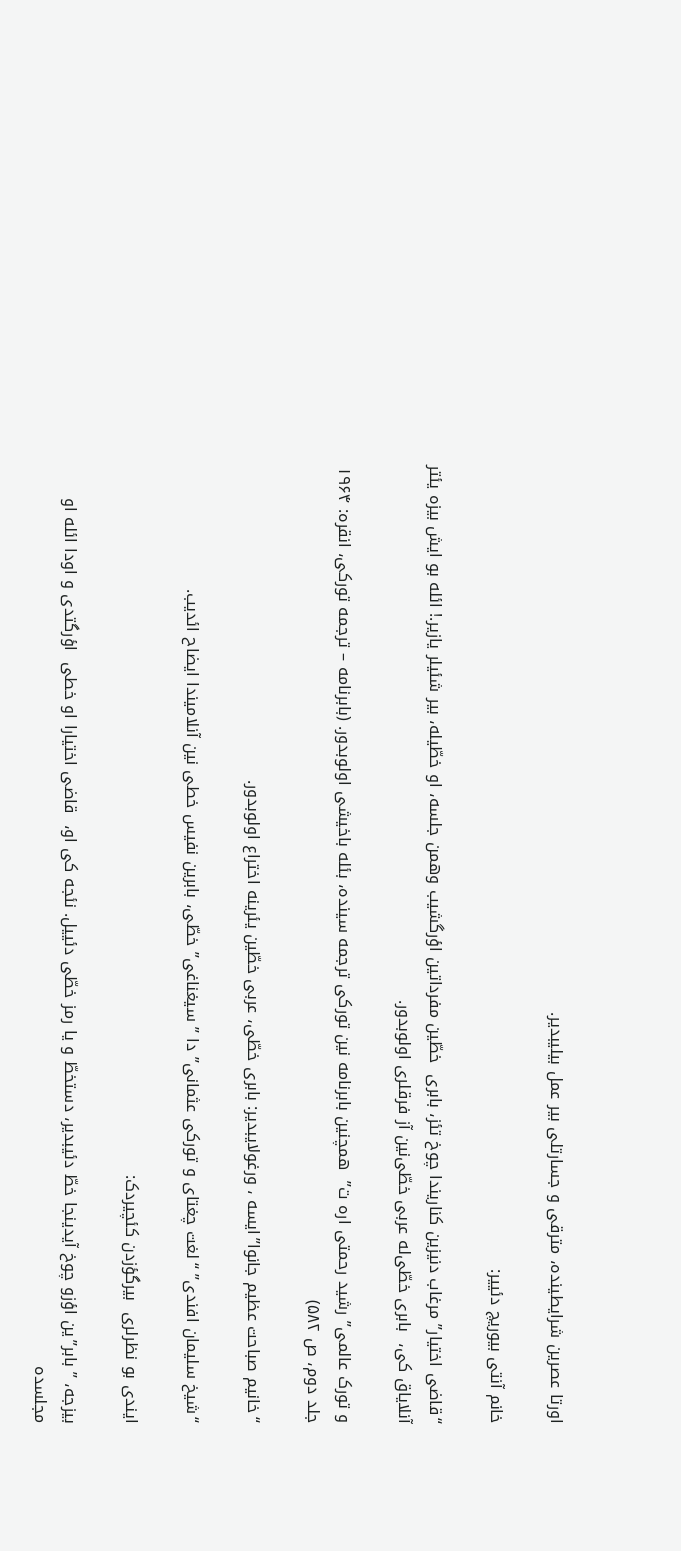اورتا عصرین شرایطینده، مترقی و جسارتلی بیر عمل بیلیبدیر.

خانم آنتی بیوریچ دئییر:

“قاضی اختیار” مرغاب دنیزین کناریندا چوخ تئز، بابری  خطّین مفرداتین اؤرگشیب وهمن جلسه، او خطّیله، بیر شئیلر یازیر.! ائله بو ایش بیزه یئتر آنلایاق کی،  بابری خطّی‌له عربی خطّی‌نین آز فرقلری اولوبدور.

و تورک عالمی” رشید رحمتی اره ت”  همچنین بابرنامه نین تورکی ترجمه سینده‌، بئله باخیشی اولوبدور. (بابرنامه – ترجمه تورکی، انقره: ۱۹۶۴ جلد دوم، ص ۵۸۲)

“خانیم صباحت عظیم جانوا”ایسه ، ورغولایبدیر: بابری خطّی، عربی خطّین یئرینه اختراع اولوبدور.

“شیخ سلیمان افندی” “لغت چغتای و تورکی عثمانی” دا ” سیغناغی” خطّی، بابرین نفیس خطی نین آنلامیندا ایضاح ائدیب.

ایندی بو نظرلری  بیرگؤزدن کئچیردک:

بیزجه، ” بابر”ین اؤزو چوخ آیدینجا خطّ دئیبدیر، دستخطّ و یا رمز خطّی دئییل. نئجه کی او،  قاضی اختیارا او خطی  اؤرگتدی و اودا ائله او مجلسده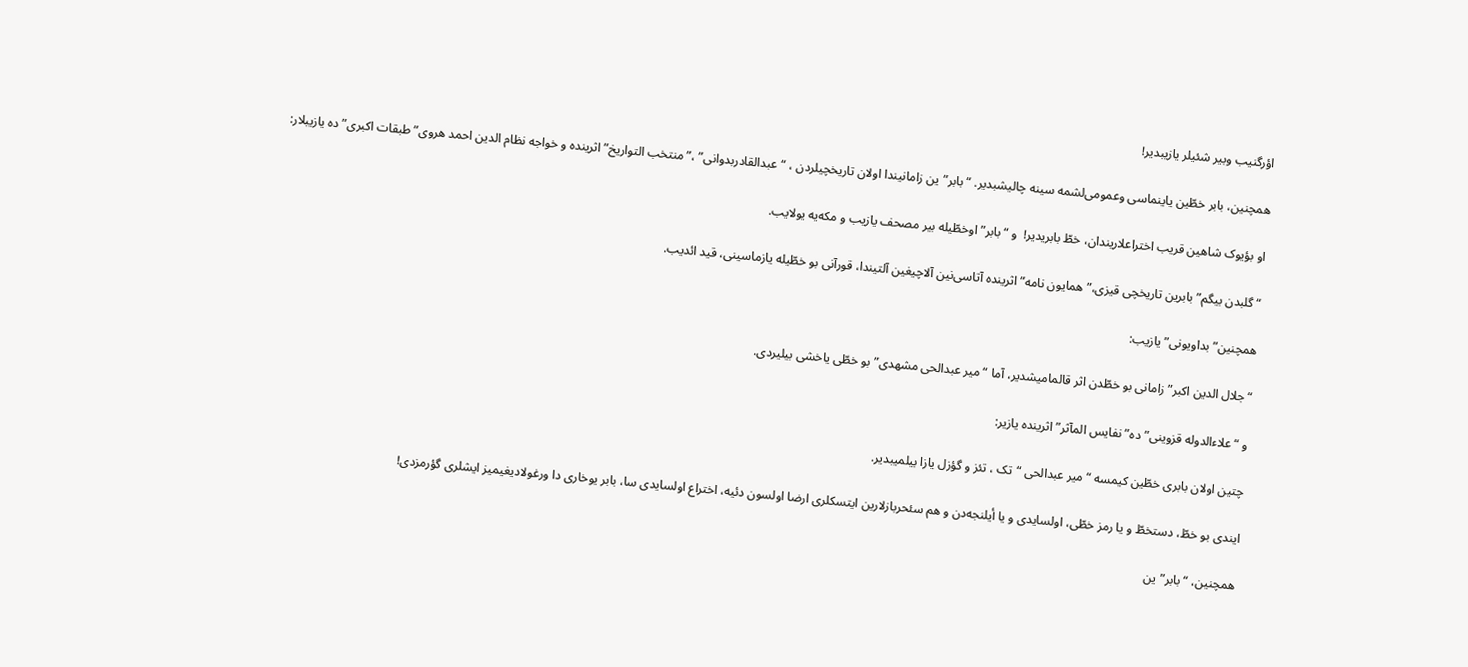اؤرگنیب وبیر شئیلر یازیبدیر!

همچنین، بابر خطّین یاینماسی وعمومی‌لشمه سینه چالیشبدیر. “بابر”ین زامانیندا اولان تاریخچیلردن ، “عبدالقادربدوانی” ،”منتخب التواریخ” اثرینده و خواجه نظام الدین احمد هروی” طبقات اکبری” ده یازیبلار:

او بؤیوک شاهین قریب اختراعلاریندان، خطّ بابریدیر!  و “بابر” اوخطّیله بیر مصحف یازیب و مکه‌یه یولایب.

“گلبدن بیگم” بابرین تاریخچی قیزی،” همایون نامه” اثرینده آتاسی‌نین آلاچیغین آلتیندا، قورآنی بو خطّیله یازماسینی، قید ائدیب.

همچنین” بداویونی” یازیب:

“جلال الدین اکبر” زامانی بو خطّدن اثر قالمامیشدیر، آما “میر عبدالحی مشهدی” بو خطّی یاخشی بیلیردی.

و “علاءالدوله قزوینی” ده” نفایس المآثر” اثرینده یازیر:

چتین اولان بابری خطّین کیمسه “میر عبدالحی “تک ، تئز و گؤزل یازا بیلمیبدیر.

ایندی بو خطّ، دستخطّ و یا رمز خطّی، اولسایدی و یا أیلنجه‌دن و هم سئحربازلارین ایتسکلری ارضا اولسون دئیه، اختراع اولسایدی سا، بابر یوخاری دا ورغولادیغیمیز ایشلری گؤرمزدی!

همچنین، “بابر”ین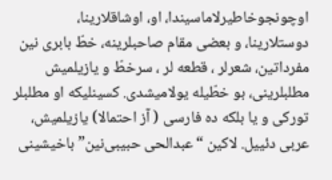اوچونجوخاطیرلاماسیندا، او، اوشاقلارینا، دوستلارینا، و بعضی مقام صاحبلرینه، خطّ بابری نین مفرداتین، شعرلر ، قطعه لر ، سرخطّ و یازیلمیش مطلبلرینی، بو خطّیله یولامیشدی. کسینلیکه او مطلبلر تورکی و یا بلکه ده فارسی ( آز احتمالا) یازیلمیش، عربی دئییل. لاکین “عبدالحی حبیبی‌نین” باخیشینی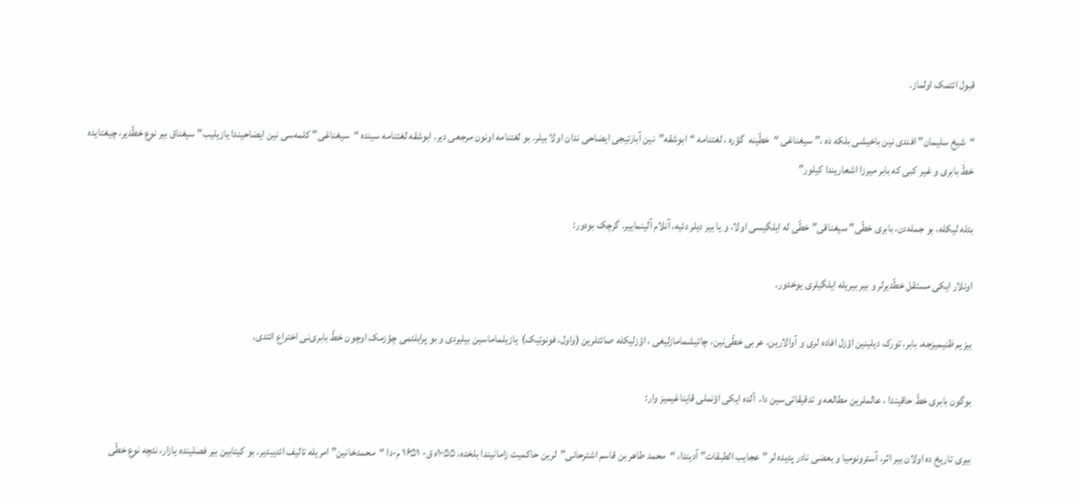قبول ائتمک اولماز.

“شیخ سلیمان” افندی نین باخیشی بلکه ده ،” سیغناغی “خطّینه  گؤره ، لغتنامه “ابوشقه”  نین آبارتیجی ایضاحی ندان اولا بیلر. بو لغتنامه اونون مرجعی دیر. ابوشقه لغتنامه سینده “سیغناغی” کلمه‌سی نین ایضاحیندا یازیلیب” سیغناق بیر نوع خطّدیر، چیغتایده خطّ بابری و غیر کبی که بابر میرزا اشعاریندا کیلور”

بئله لیکله، بو جمله‌دن، بابری خطّی” سیغناقی” خطّی له ایلگیسی اولا، و یا بیر دیلر دئیه، آنلام آلینماییر. گرچک بودور:

اونلار ایکی مستقل خطّدیرلر و بیر بیریله ایلگیلری یوخدور.

بیزیم ظنیمیزجه، بابر، تورک دیلینین اؤزل افاده لری و آوالارین، عربی خطّی‌نین، چاتیشمامازلیغی ، اؤزلیکله صائتلرین (واول، فونوتیک)  یازیلماماسین بیلیردی و بو پرابلئمی چؤزمک اوچون خطّ بابری‌نی اختراع ائتدی.

بوگون بابری خطّ حاقیندا ، عالملرین مطالعه و تدقیقاتی‌سین دا،  ألده ایکی اؤنملی قایناغیمیز وار:

بیری تاریخ ده اولان بیر اثر، آسترونومیا و بعضی نادر پدیده لر ” عجایب الطبقات” آدیندا، “محمد طاهر بن قاسم اشترحانی”لرین حاکمیت زامانیندا بلخده، ۱۰۵۵ه ق- ۱۶۵۱ م-دا “محمدخانین” امریله تالیف ائدیبدیر. بو کیتابین بیر فصلینده یازار، نئچه نوع خطّی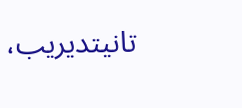تانیتدیریب،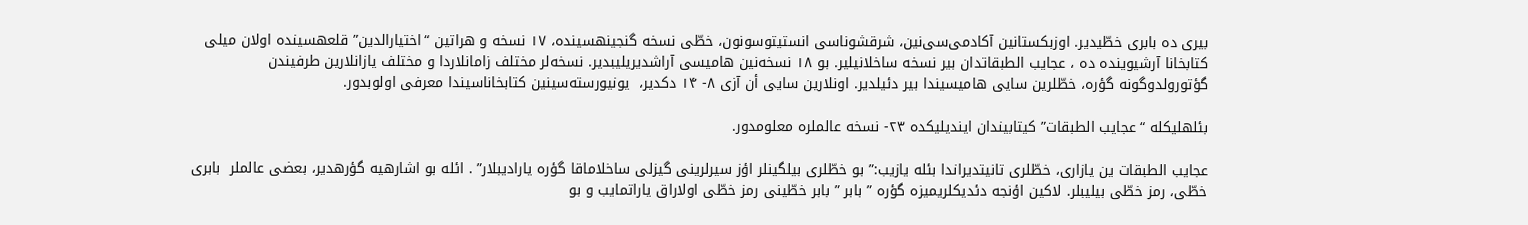بیری ده بابری خطّیدیر. اوزبکستانین آکادمی‌سی‌نین، شرقشوناسی انستیتوسونون، خطّی نسخه گنجینهسینده، ۱۷ نسخه و هراتین “اختیارالدین” قلعهسینده اولان میلی کتابخانا آرشیوینده ده ، عجایب الطبقاتدان بیر نسخه ساخلانیلیر. بو ۱۸ نسخه‌نین هامیسی آراشدیریلیبدیر. نسخه‌لر مختلف زامانلاردا و مختلف یازانلارین طرفیندن گؤتورولدوگونه گؤره، خطّلرین سایی هامیسیندا بیر دئیلدیر. اونلارین سایی أن آزی ۸- ۱۴ دکدیر،  یونیورسته‌سینین کتابخاناسیندا معرفی اولوبدور.

بئلهلیکله “عجایب الطبقات” کیتابیندان ایندیلیکده ۲۳- نسخه عالملره معلومدور.

عجایب الطبقات ین یازاری، خطّلری تانیتدیراندا بئله یازیب:” بو خطّلری بیلگینلر اؤز سیرلرینی گیزلی ساخلاماقا گؤره یارادیبلار” . ائله بو اشارهیه گؤرهدیر، بعضی عالملر  بابری خطّی، رمز خطّی بیلیبلر. لاکین اؤنجه دئدیکلریمیزه گؤره ” بابر ” بابر خطّینی رمز خطّی اولاراق یاراتمایب و بو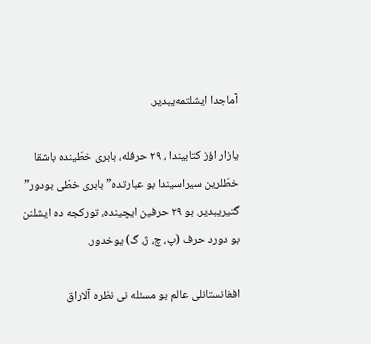آماجدا ایشلتمه‌یبدیر.

یازار اؤز کتابیندا ، ۲۹ حرفله، بابری خطّینده باشقا خطّلرین سیراسیندا بو عبارتده” بابری خطّی بودور” گتیریبدیر. بو ۲۹ حرفین ایچینده، تورکجه ده ایشلنن بو دورد حرف (پ، چ، ژ، گ) یوخدور.

افغانستانلی عالم بو مسئله نی نظره آلاراق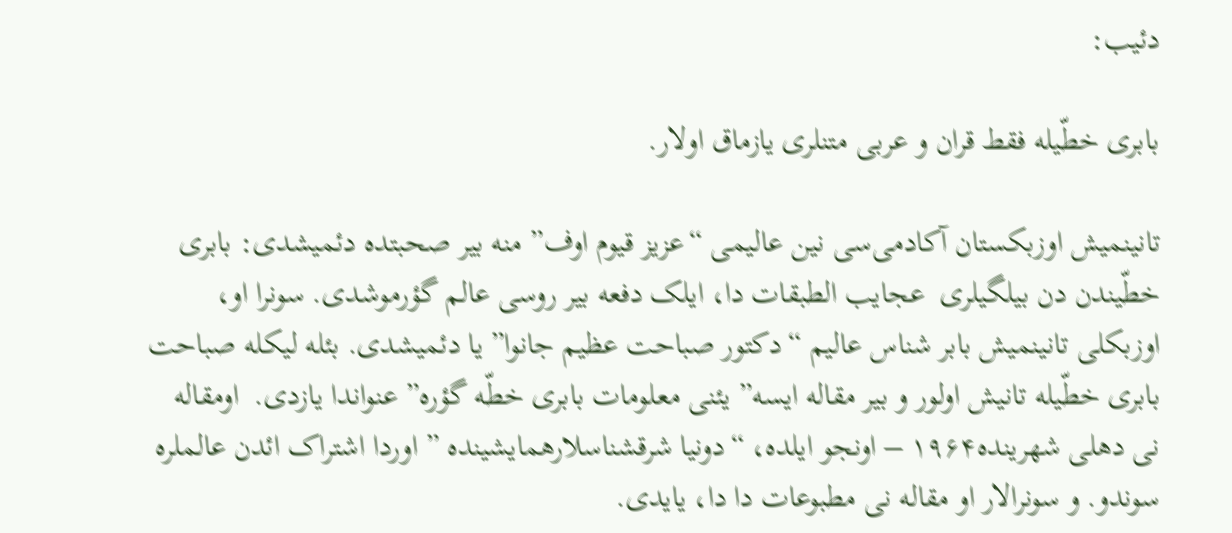دئیب:

بابری خطّیله فقط قران و عربی متنلری یازماق اولار.

تانینمیش اوزبکستان آکادمی‌سی نین عالیمی “عزیز قیوم اوف” منه بیر صحبتده دئمیشدی: بابری خطّیندن دن بیلگیلری  عجایب الطبقات دا، ایلک دفعه بیر روسی عالم گؤرموشدی. سونرا او، اوزبکلی تانینمیش بابر شناس عالیم “دکتور صباحت عظیم جانوا” یا دئمیشدی. بئله لیکله صباحت بابری خطّیله تانیش اولور و بیر مقاله ایسه” یئنی معلومات بابری خطّه گؤره” عنواندا یازدی.  اومقاله نی دهلی شهرینده۱۹۶۴ – اونجو ایلده، “دونیا شرقشناسلارهمایشینده ” اوردا اشتراک ائدن عالملره سوندو. و سونرالار او مقاله نی مطبوعات دا دا، یایدی.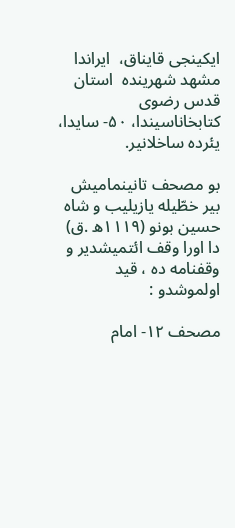ایکینجی قایناق،  ایراندا مشهد شهرینده  استان قدس رضوی کتابخاناسیندا، ۵۰- سایدا،  یئرده ساخلانیر.

بو مصحف تانینمامیش بیر خطّیله یازیلیب و شاه حسین بونو (۱۱۱۹ه .ق) دا اورا وقف ائتمیشدیر و وقفنامه ده ، قید اولموشدو :

مصحف ۱۲- امام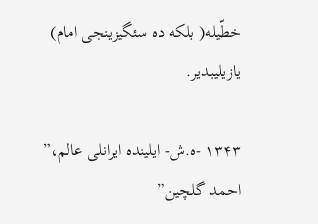خطّیله( بلکه ده سئگیزینجی امام) یازیلیبدیر.

۱۳۴۳ -ه.ش- ایلینده ایرانلی عالم،” احمد گلچین”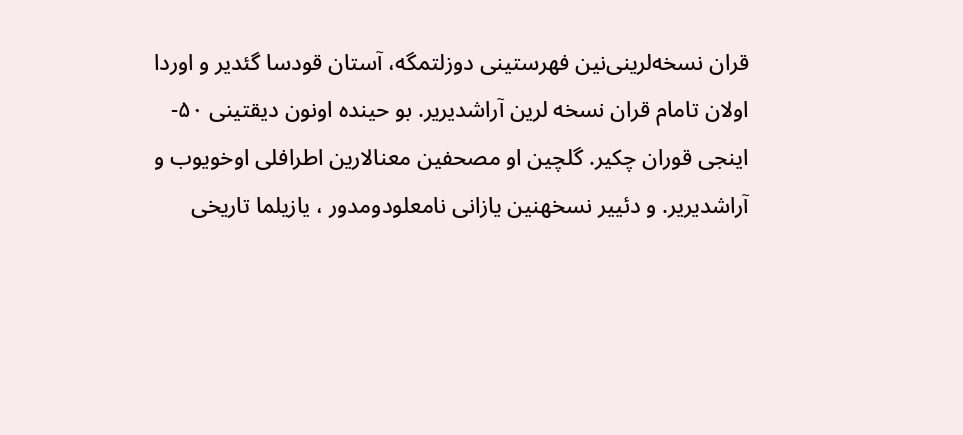قران نسخه‌لرینی‌نین فهرستینی دوزلتمگه، آستان قودسا گئدیر و اوردا اولان تامام قران نسخه لرین آراشدیریر. بو حینده اونون دیقتینی ۵۰- اینجی قوران چکیر. گلچین او مصحفین معنالارین اطرافلی اوخویوب و آراشدیریر. و دئییر نسخهنین یازانی نامعلودومدور ، یازیلما تاریخی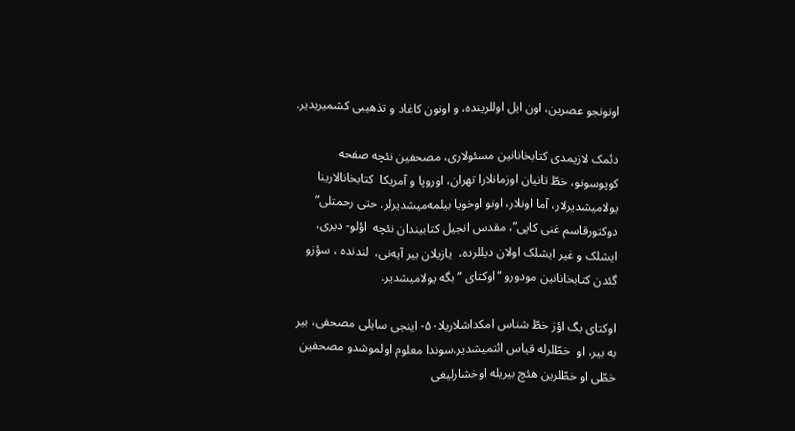اونونجو عصرین، اون ایل اوللرینده، و اونون کاغاد و تذهیبی کشمیریدیر.

دئمک لازیمدی کتابخانانین مسئولاری، مصحفین نئچه صفحه کوپوسونو، خطّ تانیان اوزمانلارا تهران، اوروپا و آمریکا  کتابخانالارینا یولامیشدیرلار، آما اونلار، اونو اوخویا بیلمه‌میشدیرلر. حتی رحمتلی” دوکتورقاسم غنی کاپی”، مقدس انجیل کتابیندان نئچه  اؤلو- دیری، ایشلک و غیر ایشلک اولان دیللرده،  یازیلان بیر آیه‌نی،  لندنده ، سؤزو گئدن کتابخانانین مودورو “اوکتای “بگه یولامیشدیر.

اوکتای بگ اؤز خطّ شناس امکداشلاریلا۵۰- اینجی سایلی مصحفی، بیر به بیر، او  خطّلرله قیاس ائتمیشدیر.سوندا معلوم اولموشدو مصحفین خطّی او خطّلرین هئچ بیریله اوخشارلیغی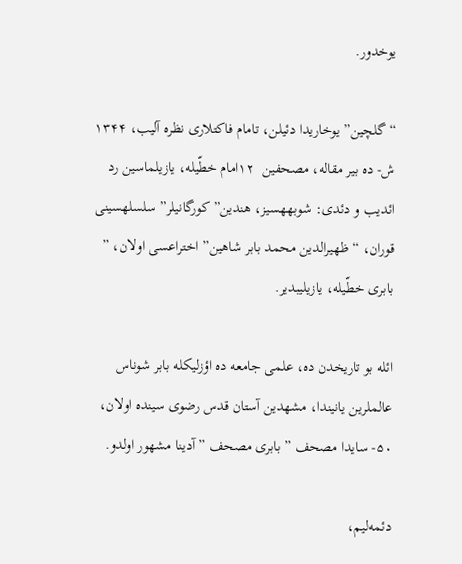یوخدور.

“گلچین” یوخاریدا دئیلن، تامام فاکتلاری نظره آلیب، ۱۳۴۴ ش- ده بیر مقاله، مصحفین  ۱۲امام خطّیله، یازیلماسین رد ائدیب و دئدی: شوبههسیز، هندین” کورگانیلر” سلسلهسینی قوران، “ظهیرالدین محمد بابر شاهین” اختراعسی اولان، ” بابری خطّیله، یازیلیبدیر.

ائله بو تاریخدن ده، علمی جامعه ده اؤزلیکله بابر شوناس عالملرین یانیندا، مشهدین آستان قدس رضوی سینده اولان، ۵۰- سایدا مصحف ” بابری مصحف ” آدینا مشهور اولدو.

دئمه‌لیم،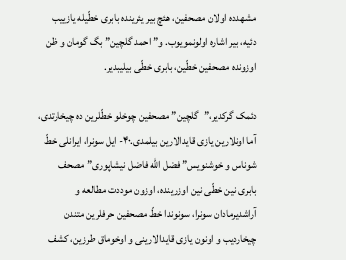مشهدده اولان مصحفین، هئچ بیر یئرینده بابری خطّیله یازییب دئیه، بیر اشاره اولونمویوب. و” احمد گلچین” بگ گومان و ظن اوزونده مصحفین خطّین، بابری خطّی بیلیبدیر.

دئمک گرکدیر،”گلچین” مصحفین چوخلو خطّلرین ده چیخارتدی، آما اونلارین یازی قایدالارین بیلمدی.۴۰- ایل سونرا، ایرانلی خطّ شوناس و خوشنویس” فضل الله ‌فاضل نیشاپوری” مصحف بابری نین خطّی نین اوزرینده، اوزون موددت مطالعه و آراشدیرمادان سونرا، سونوندا خطّ مصحفین حرفلرین متندن چیخاردیب و اونون یازی قایدالارینی و اوخوماق طرزین، کشف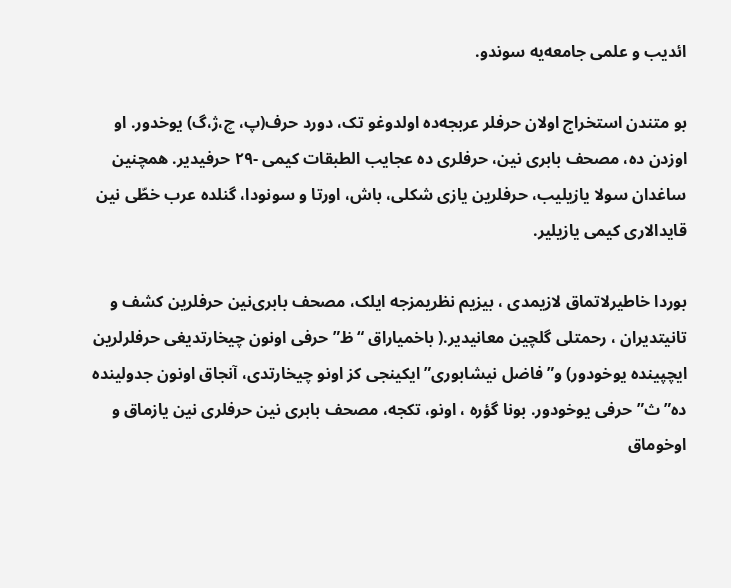ائدیب و علمی جامعه‌یه سوندو.

بو متندن استخراج اولان حرفلر عربجه‌ده اولدوغو تک، دورد حرف(پ، چ،ژ،گ) یوخدور. او اوزدن ده، مصحف بابری نین، حرفلری ده عجایب الطبقات کیمی -۲۹ حرفیدیر. همچنین ساغدان سولا یازیلیب، حرفلرین یازی شکلی، باش، اورتا و سونودا، گنلده عرب خطّی نین قایدالاری کیمی یازیلیر.

بوردا خاطیرلاتماق لازیمدی ، بیزیم نظریمزجه ایلک، مصحف بابری‌نین حرفلرین کشف و تانیتدیران ، رحمتلی گلچین معانیدیر.( باخمیاراق “ظ” حرفی اونون چیخارتدیغی حرفلرلرین ایچپینده یوخودور) و” فاضل نیشابوری” ایکینجی کز اونو چیخارتدی، آنجاق اونون جدولینده ده”ث” حرفی یوخودور. بونا گؤره ، اونو، تکجه، مصحف بابری نین حرفلری نین یازماق و اوخوماق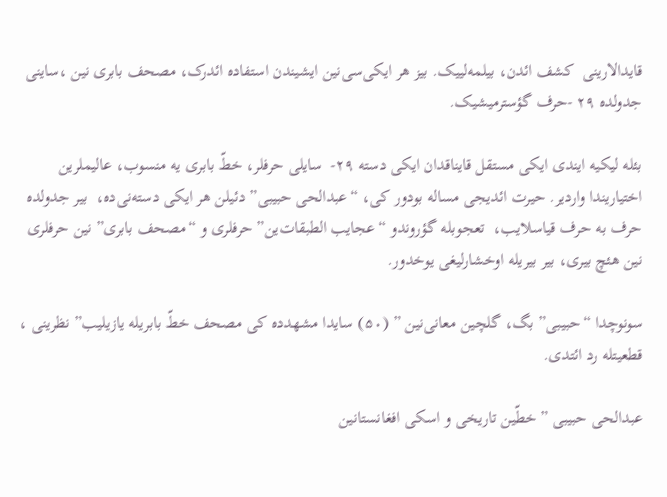قایدالارینی  کشف ائدن، بیلمه‌لییک. بیز هر ایکی‌سی‌نین ایشیندن استفاده ائدرک، مصحف بابری نین ،ساینی جدولده ۲۹ -حرف گؤسترمیشیک.

بئله لیکیه ایندی ایکی مستقل قایناقدان ایکی دسته ۲۹-  سایلی حرفلر، خطّ بابری یه منسوب، عالیملرین اختیاریندا واردیر. حیرت ائدیجی مساله بودور کی، “عبدالحی حبیبی” دئیلن هر ایکی دسته‌نی‌ده،  بیر جدولده حرف به حرف قیاسلایب،  تعجوبله گؤروندو “عجایب الطبقات‌ین” حرفلری و “مصحف بابری” نین حرفلری نین هئچ بیری، بیر بیریله اوخشارلیغی یوخدور.

سونوچدا “حبیبی” بگ، گلچین معانی‌نین ” (۵۰) سایدا مشهدده کی مصحف خطّ بابریله یازیلیب” نظرینی ، قطعیتله رد ائتدی.

عبدالحی حبیبی ” خطّین تاریخی و اسکی افغانستانین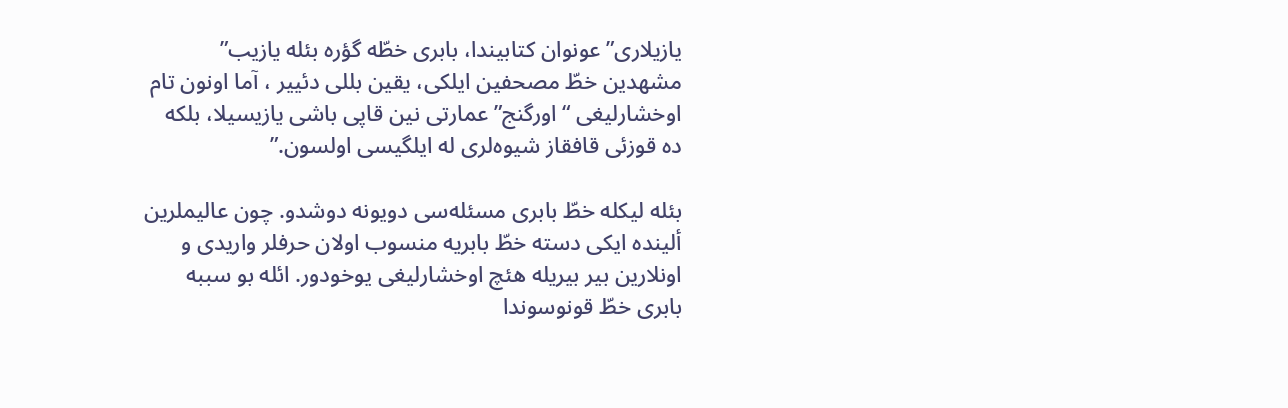یازیلاری” عونوان کتابیندا، بابری خطّه گؤره بئله یازیب” مشهدین خطّ مصحفین ایلکی، یقین بللی دئییر ، آما اونون تام اوخشارلیغی “اورگنج” عمارتی نین قاپی باشی یازیسیلا، بلکه ده قوزئی قافقاز شیوه‌لری له ایلگیسی اولسون.”

بئله لیکله خطّ بابری مسئله‌سی دویونه دوشدو. چون عالیملرین ألینده ایکی دسته خطّ بابریه منسوب اولان حرفلر واریدی و اونلارین بیر بیریله هئچ اوخشارلیغی یوخودور. ائله بو سببه بابری خطّ قونوسوندا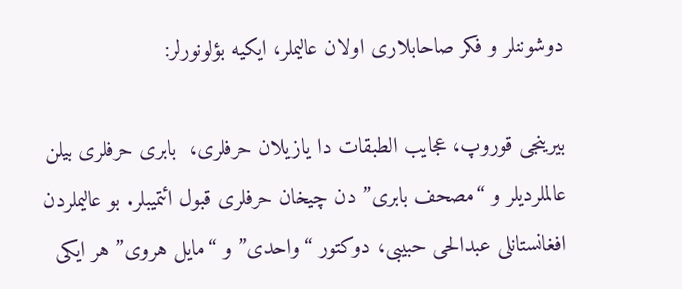دوشوننلر و فکر صاحابلاری اولان عالیملر، ایکیه بؤلونورلر:

بیرینجی قوروپ، عجایب الطبقات دا یازیلان حرفلری،  بابری حرفلری بیلن عالملردیلر و “مصحف بابری” دن چیخان حرفلری قبول ائتمیبلر. بو عالیملردن افغانستانلی عبدالحی حبیبی، دوکتور “واحدی” و “مایل هروی” هر ایکی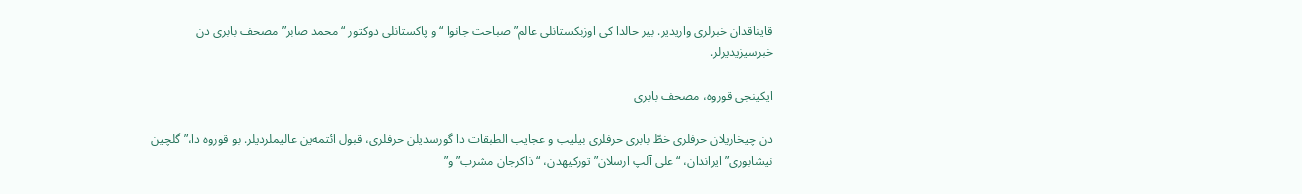قایناقدان خبرلری واریدیر. بیر حالدا کی اوزبکستانلی عالم” صباحت جانوا “و پاکستانلی دوکتور “محمد صابر” مصحف بابری دن خبرسیزیدیرلر.

ایکینجی قوروه، مصحف بابری

دن چیخاریلان حرفلری خطّ بابری حرفلری بیلیب و عجایب الطبقات دا گورسدیلن حرفلری، قبول ائتمه‌ین عالیملردیلر. بو قوروه دا،” گلچین نیشابوری” ایراندان، “علی آلپ ارسلان” تورکیهدن، “ذاکرجان مشرب” و”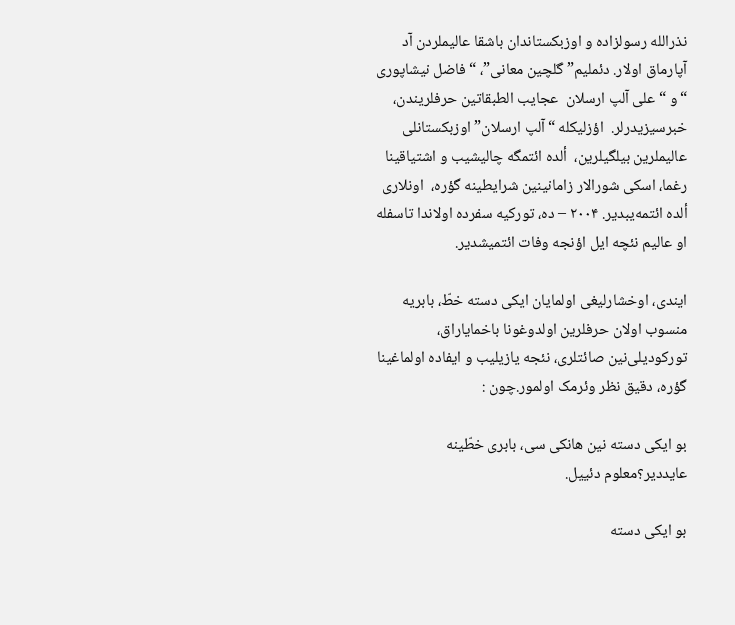نذرالله رسولزاده و اوزبکستاندان باشقا عالیملردن آد آپارماق اولار. دئملیم” گلچین معانی”، “فاضل نیشاپوری “و “علی آلپ ارسلان  عجایب الطبقاتین حرفلریندن، خبرسیزیدرلر.  اؤزلیکله “آلپ ارسلان” اوزبکستانلی عالیملرین بیلگیلرین،  ألده ائتمگه چالیشیب و اشتیاقینا رغما، اسکی شورالار زامانینین شرایطینه گؤره،  اونلاری ألده ائتمه‌یبدیر. ۲۰۰۴ – ده، تورکیه سفرده اولاندا تاسفله او عالیم نئچه ایل اؤنجه وفات ائتمیشدیر.

ایندی، اوخشارلیغی اولمایان ایکی دسته خطّ، بابریه منسوب اولان حرفلرین اولدوغونا باخمایاراق، تورکودیلی‌نین صائتلری، نئجه یازیلیب و ایفاده اولماغینا گؤره، دقیق نظر وئرمک اولمور.چون :

بو ایکی دسته نین هانکی سی، بابری خطّینه عایددیر؟معلوم دئییل.

بو ایکی دسته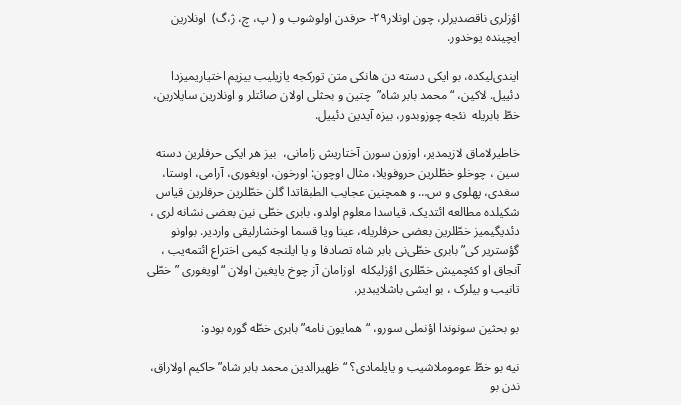اؤزلری ناقصدیرلر، چون اونلار۲۹- حرفدن اولوشوب و ( پ، چ، ژ،گ)  اونلارین ایچینده یوخدور.

ایندی‌لیکده، بو ایکی دسته دن هانکی متن تورکجه یازیلیب بیزیم اختیاریمیزدا دئییل. لاکین، “محمد بابر شاه”  چتین و بحثلی اولان صائتلر و اونلارین سایلارین، خطّ بابریله  نئجه چوزوبدور، بیزه آیدین دئییل.

خاطیرلاماق لازیمدیر، اوزون سورن آختاریش زامانی،  بیز هر ایکی حرفلرین دسته سین ، چوخلو خطّلرین حروفویلا، مثال اوچون: اورخون، اویغوری، آرامی، اوستا، سغدی، پهلوی و س… و همچنین عجایب الطبقاتدا گلن خطّلرین حرفلرین قیاس شکیلده مطالعه ائتدیک. قیاسدا معلوم اولدو، بابری خطّی نین بعضی نشانه لری ، دئدیگیمیز خطّلرین بعضی حرفلریله، عینا ویا قسما اوخشارلیقی واردیر. بواونو گؤستریر کی” بابری خطّی‌نی بابر شاه تصادفا و یا ایلنجه کیمی اختراع ائتمه‌یب ، آنجاق او کئچمیش خطّلری اؤزلیکله  اوزامان آز چوخ یایغین اولان “اویغوری ” خطّی تانیب و بیلرک ، بو ایشی باشلایبدیر.

بو بحثین سونوندا اؤنملی سورو، “همایون نامه” بابری خطّه گوره بودو:

نیه بو خطّ عوموملاشیب و یایلمادی؟ “ظهیرالدین محمد بابر شاه” حاکیم اولاراق،  ندن بو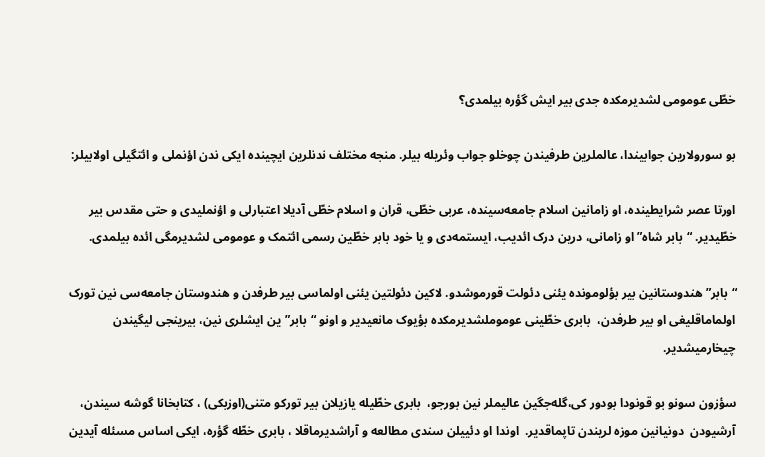خطّی عومومی لشدیرمکده جدی بیر ایش گؤره بیلمدی؟

بو سورولارین جوابیندا، عالملرین طرفیندن چوخلو جواب وئریله بیلر. منجه مختلف ندنلرین ایچینده ایکی ندن اؤنملی و ائتگیلی اولابیلر:

اورتا عصر شرایطینده، او زامانین اسلام جامعه‌سینده، عربی خطّی، قران و اسلام خطّی آدیلا اعتبارلی و اؤنملیدی و حتی مقدس بیر خطّیدیر. “بابر شاه” او زامانی، درین درک ائدیب، ایستمه‌دی و یا خود بابر خطّین رسمی ائتمک و عومومی لشدیرمگی ائده بیلمدی.

“بابر” هندوستانین بیر بؤلومونده یئنی دئولت قورموشدو. لاکین دئولتین یئنی اولماسی بیر طرفدن و هندوستان جامعه‌سی نین تورک اولماماقلیغی او بیر طرفدن،  بابری خطّینی عوموملشدیرمکده بؤیوک مانعیدیر و اونو “بابر”ین ایشلری نین، بیرینجی لیگیندن چیخارمیشدیر.

سؤزون سونو بو قونودا بودور کی،گله‌جگین عالیملر نین بورجو،  بابری خطّیله یازیلان بیر تورکو متنی(اوزبکی) ، کتابخانا گوشه سیندن، آرشیودن  دونیانین موزه لریندن تاپماقدیر.  اوندا او دئییلن سندی مطالعه و آراشدیرماقلا ، بابری خطّه گؤره، ایکی اساس مسئله آیدین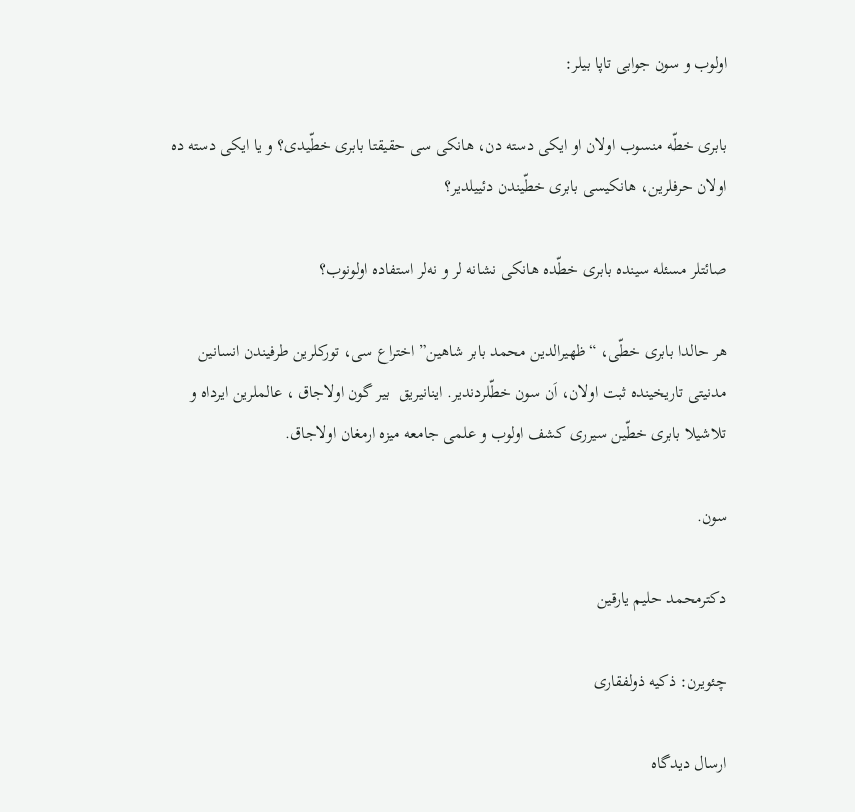اولوب و سون جوابی تاپا بیلر:

بابری خطّه منسوب اولان او ایکی دسته دن، هانکی سی حقیقتا بابری خطّیدی؟ و یا ایکی دسته ده اولان حرفلرین، هانکیسی بابری خطّیندن دئییلدیر؟

صائتلر مسئله سینده بابری خطّده هانکی نشانه لر و نه‌لر استفاده اولونوب؟

هر حالدا بابری خطّی، “ظهیرالدین محمد بابر شاهین” اختراع سی، تورکلرین طرفیندن انسانین مدنیتی‌ تاریخینده ثبت اولان، اَن سون خطّلردندیر. اینانیریق  بیر گون اولاجاق ، عالملرین ایرداه و تلاشیلا بابری خطّین سیرری کشف اولوب و علمی جامعه میزه ارمغان اولاجاق.

سون.

دکترمحمد حلیم یارقین

چئویرن: ذکیه ذولفقاری

ارسال دیدگاه